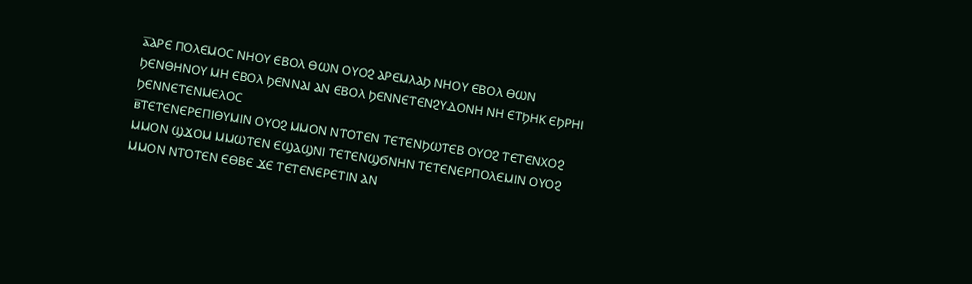ⲁ̅ⲀⲢⲈ ⲠⲞⲖⲈⲘⲞⲤ ⲚⲎⲞⲨ ⲈⲂⲞⲖ ⲐⲰⲚ ⲞⲨⲞϨ ⲀⲢⲈⲘⲖⲀϦ ⲚⲎⲞⲨ ⲈⲂⲞⲖ ⲐⲰⲚ ϦⲈⲚⲐⲎⲚⲞⲨ ⲘⲎ ⲈⲂⲞⲖ ϦⲈⲚⲚⲀⲒ ⲀⲚ ⲈⲂⲞⲖ ϦⲈⲚⲚⲈⲦⲈⲚϨⲨⲆⲞⲚⲎ ⲚⲎ ⲈⲦϦⲎⲔ ⲈϦⲢⲎⲒ ϦⲈⲚⲚⲈⲦⲈⲚⲘⲈⲖⲞⲤ
ⲃ̅ⲦⲈⲦⲈⲚⲈⲢⲈⲠⲒⲐⲨⲘⲒⲚ ⲞⲨⲞϨ ⲘⲘⲞⲚ ⲚⲦⲞⲦⲈⲚ ⲦⲈⲦⲈⲚϦⲰⲦⲈⲂ ⲞⲨⲞϨ ⲦⲈⲦⲈⲚⲬⲞϨ ⲘⲘⲞⲚ ϢϪⲞⲘ ⲘⲘⲰⲦⲈⲚ ⲈϢⲀϢⲚⲒ ⲦⲈⲦⲈⲚϢϬⲚⲎⲚ ⲦⲈⲦⲈⲚⲈⲢⲠⲞⲖⲈⲘⲒⲚ ⲞⲨⲞϨ ⲘⲘⲞⲚ ⲚⲦⲞⲦⲈⲚ ⲈⲐⲂⲈ ϪⲈ ⲦⲈⲦⲈⲚⲈⲢⲈⲦⲒⲚ ⲀⲚ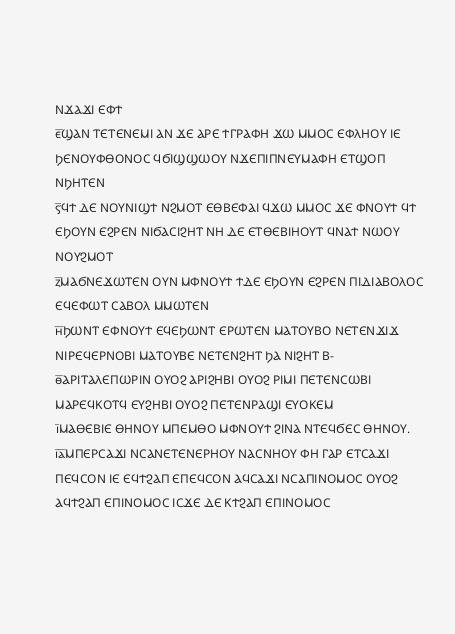ⲚϪⲀϪⲒ ⲈⲪϮ
ⲉ̅ϢⲀⲚ ⲦⲈⲦⲈⲚⲈⲘⲒ ⲀⲚ ϪⲈ ⲀⲢⲈ ϮⲄⲢⲀⲪⲎ ϪⲰ ⲘⲘⲞⲤ ⲈⲪⲖⲎⲞⲨ ⲒⲈ ϦⲈⲚⲞⲨⲪⲐⲞⲚⲞⲤ ϤϬⲒϢϢⲰⲞⲨ ⲚϪⲈⲠⲒⲠⲚⲈⲨⲘⲀⲪⲎ ⲈⲦϢⲞⲠ ⲚϦⲎⲦⲈⲚ
ⲋ̅ϤϮ ⲆⲈ ⲚⲞⲨⲚⲒϢϮ ⲚϨⲘⲞⲦ ⲈⲐⲂⲈⲪⲀⲒ ϤϪⲰ ⲘⲘⲞⲤ ϪⲈ ⲪⲚⲞⲨϮ ϤϮ ⲈϦⲞⲨⲚ ⲈϨⲢⲈⲚ ⲚⲒϬⲀⲤⲒϨⲎⲦ ⲚⲎ ⲆⲈ ⲈⲦⲐⲈⲂⲒⲎⲞⲨⲦ ϤⲚⲀϮ ⲚⲰⲞⲨ ⲚⲞⲨϨⲘⲞⲦ
ⲍ̅ⲘⲀϬⲚⲈϪⲰⲦⲈⲚ ⲞⲨⲚ ⲘⲪⲚⲞⲨϮ ϮⲆⲈ ⲈϦⲞⲨⲚ ⲈϨⲢⲈⲚ ⲠⲒⲆⲒⲀⲂⲞⲖⲞⲤ ⲈϤⲈⲪⲰⲦ ⲤⲀⲂⲞⲖ ⲘⲘⲰⲦⲈⲚ
ⲏ̅ϦⲰⲚⲦ ⲈⲪⲚⲞⲨϮ ⲈϤⲈϦⲰⲚⲦ ⲈⲢⲰⲦⲈⲚ ⲘⲀⲦⲞⲨⲂⲞ ⲚⲈⲦⲈⲚϪⲒϪ ⲚⲒⲢⲈϤⲈⲢⲚⲞⲂⲒ ⲘⲀⲦⲞⲨⲂⲈ ⲚⲈⲦⲈⲚϨⲎⲦ ϦⲀ ⲚⲒϨⲎⲦ Ⲃ-
ⲑ̅ⲀⲢⲒⲦⲀⲖⲈⲠⲰⲢⲒⲚ ⲞⲨⲞϨ ⲀⲢⲒϨⲎⲂⲒ ⲞⲨⲞϨ ⲢⲒⲘⲒ ⲠⲈⲦⲈⲚⲤⲰⲂⲒ ⲘⲀⲢⲈϤⲔⲞⲦϤ ⲈⲨϨⲎⲂⲒ ⲞⲨⲞϨ ⲠⲈⲦⲈⲚⲢⲀϢⲒ ⲈⲨⲞⲔⲈⲘ
ⲓ̅ⲘⲀⲐⲈⲂⲒⲈ ⲐⲎⲚⲞⲨ ⲘⲠⲈⲘⲐⲞ ⲘⲪⲚⲞⲨϮ ϨⲒⲚⲀ ⲚⲦⲈϤϬⲈⲤ ⲐⲎⲚⲞⲨ.
ⲓ̅ⲁ̅ⲘⲠⲈⲢⲤⲀϪⲒ ⲚⲤⲀⲚⲈⲦⲈⲚⲈⲢⲎⲞⲨ ⲚⲀⲤⲚⲎⲞⲨ ⲪⲎ ⲄⲀⲢ ⲈⲦⲤⲀϪⲒ ⲠⲈϤⲤⲞⲚ ⲒⲈ ⲈϤϮϨⲀⲠ ⲈⲠⲈϤⲤⲞⲚ ⲀϤⲤⲀϪⲒ ⲚⲤⲀⲠⲒⲚⲞⲘⲞⲤ ⲞⲨⲞϨ ⲀϤϮϨⲀⲠ ⲈⲠⲒⲚⲞⲘⲞⲤ ⲒⲤϪⲈ ⲆⲈ ⲔϮϨⲀⲠ ⲈⲠⲒⲚⲞⲘⲞⲤ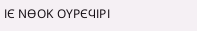ⲒⲈ ⲚⲐⲞⲔ ⲞⲨⲢⲈϤⲒⲢⲒ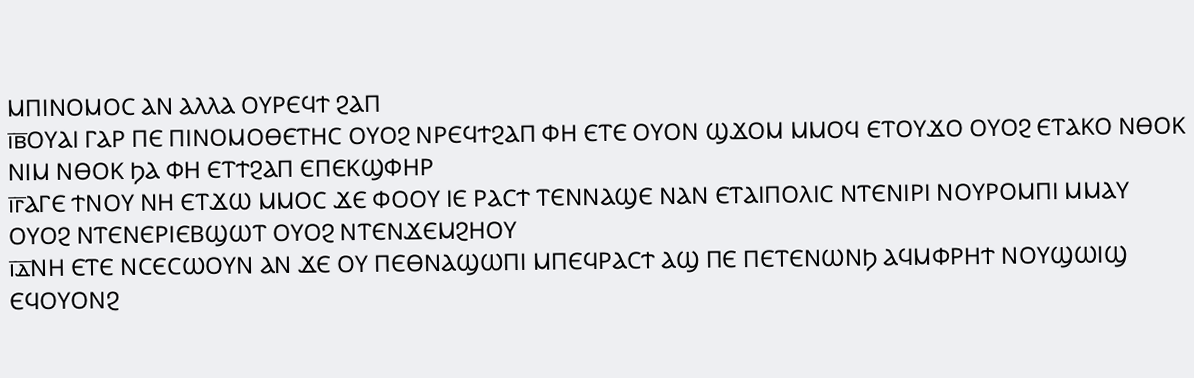ⲘⲠⲒⲚⲞⲘⲞⲤ ⲀⲚ ⲀⲖⲖⲀ ⲞⲨⲢⲈϤϮ ϨⲀⲠ
ⲓ̅ⲃ̅ⲞⲨⲀⲒ ⲄⲀⲢ ⲠⲈ ⲠⲒⲚⲞⲘⲞⲐⲈⲦⲎⲤ ⲞⲨⲞϨ ⲚⲢⲈϤϮϨⲀⲠ ⲪⲎ ⲈⲦⲈ ⲞⲨⲞⲚ ϢϪⲞⲘ ⲘⲘⲞϤ ⲈⲦⲞⲨϪⲞ ⲞⲨⲞϨ ⲈⲦⲀⲔⲞ ⲚⲐⲞⲔ ⲚⲒⲘ ⲚⲐⲞⲔ ϦⲀ ⲪⲎ ⲈⲦϮϨⲀⲠ ⲈⲠⲈⲔϢⲪⲎⲢ
ⲓ̅ⲅ̅ⲀⲄⲈ ϮⲚⲞⲨ ⲚⲎ ⲈⲦϪⲰ ⲘⲘⲞⲤ ϪⲈ ⲪⲞⲞⲨ ⲒⲈ ⲢⲀⲤϮ ⲦⲈⲚⲚⲀϢⲈ ⲚⲀⲚ ⲈⲦⲀⲒⲠⲞⲖⲒⲤ ⲚⲦⲈⲚⲒⲢⲒ ⲚⲞⲨⲢⲞⲘⲠⲒ ⲘⲘⲀⲨ ⲞⲨⲞϨ ⲚⲦⲈⲚⲈⲢⲒⲈⲂϢⲰⲦ ⲞⲨⲞϨ ⲚⲦⲈⲚϪⲈⲘϨⲎⲞⲨ
ⲓ̅ⲇ̅ⲚⲎ ⲈⲦⲈ ⲚⲤⲈⲤⲰⲞⲨⲚ ⲀⲚ ϪⲈ ⲞⲨ ⲠⲈⲐⲚⲀϢⲰⲠⲒ ⲘⲠⲈϤⲢⲀⲤϮ ⲀϢ ⲠⲈ ⲠⲈⲦⲈⲚⲰⲚϦ ⲀϤⲘⲪⲢⲎϮ ⲚⲞⲨϢⲰⲒϢ ⲈϤⲞⲨⲞⲚϨ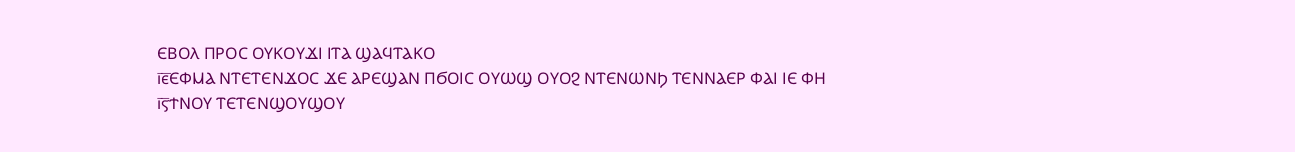ⲈⲂⲞⲖ ⲠⲢⲞⲤ ⲞⲨⲔⲞⲨϪⲒ ⲒⲦⲀ ϢⲀϤⲦⲀⲔⲞ
ⲓ̅ⲉ̅ⲈⲪⲘⲀ ⲚⲦⲈⲦⲈⲚϪⲞⲤ ϪⲈ ⲀⲢⲈϢⲀⲚ ⲠϬⲞⲒⲤ ⲞⲨⲰϢ ⲞⲨⲞϨ ⲚⲦⲈⲚⲰⲚϦ ⲦⲈⲚⲚⲀⲈⲢ ⲪⲀⲒ ⲒⲈ ⲪⲎ
ⲓ̅ⲋ̅ϮⲚⲞⲨ ⲦⲈⲦⲈⲚϢⲞⲨϢⲞⲨ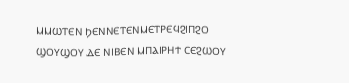ⲘⲘⲰⲦⲈⲚ ϦⲈⲚⲚⲈⲦⲈⲚⲘⲈⲦⲢⲈϤϨⲒⲠϨⲞ ϢⲞⲨϢⲞⲨ ⲆⲈ ⲚⲒⲂⲈⲚ ⲘⲠⲀⲒⲢⲎϮ ⲤⲈϨⲰⲞⲨ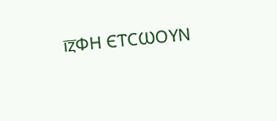ⲓ̅ⲍ̅ⲪⲎ ⲈⲦⲤⲰⲞⲨⲚ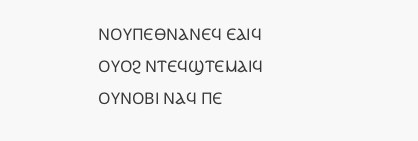ⲚⲞⲨⲠⲈⲐⲚⲀⲚⲈϤ ⲈⲀⲒϤ ⲞⲨⲞϨ ⲚⲦⲈϤϢⲦⲈⲘⲀⲒϤ ⲞⲨⲚⲞⲂⲒ ⲚⲀϤ ⲠⲈ